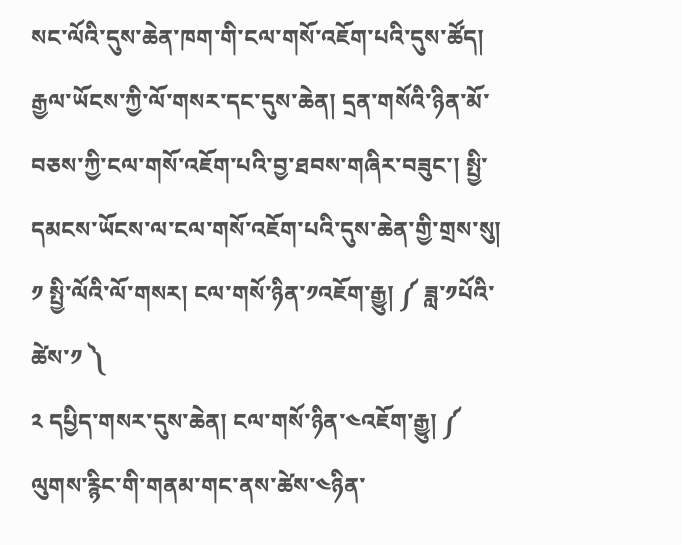སང་ལོའི་དུས་ཆེན་ཁག་གི་ངལ་གསོ་འཇོག་པའི་དུས་ཚོད།
རྒྱལ་ཡོངས་ཀྱི་ལོ་གསར་དང་དུས་ཆེན། དྲན་གསོའི་ཉིན་མོ་བཅས་ཀྱི་ངལ་གསོ་འཇོག་པའི་བྱ་ཐབས་གཞིར་བཟུང་། སྤྱི་དམངས་ཡོངས་ལ་ངལ་གསོ་འཇོག་པའི་དུས་ཆེན་གྱི་གྲས་སུ།
༡ སྤྱི་ལོའི་ལོ་གསར། ངལ་གསོ་ཉིན་༡འཇོག་རྒྱུ། ༼ ཟླ་༡པོའི་ཚེས་༡ ༽
༢ དཔྱིད་གསར་དུས་ཆེན། ངལ་གསོ་ཉིན་༤འཇོག་རྒྱུ། ༼ ལུགས་རྙིང་གི་གནམ་གང་ནས་ཚེས་༤ཉིན་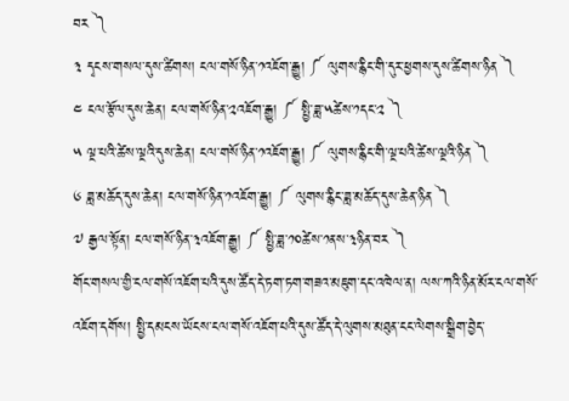བར ༽
༣ དྭངས་གསལ་དུས་ཚིགས། ངལ་གསོ་ཉིན་༡འཇོག་རྒྱུ། ༼ ལུགས་རྙིང་གི་དུར་ཕྱགས་དུས་ཚིགས་ཉིན ༽
༤ ངལ་རྩོལ་དུས་ཆེན། ངལ་གསོ་ཉིན་༢འཇོག་རྒྱུ། ༼ སྤྱི་ཟླ་༥ཚེས་༡དང་༢ ༽
༥ ལྔ་པའི་ཚེས་ལྔའི་དུས་ཆེན། ངལ་གསོ་ཉིན་༡འཇོག་རྒྱུ། ༼ ལུགས་རྙིང་གི་ལྔ་པའི་ཚེས་ལྔའི་ཉིན ༽
༦ ཟླ་མཆོད་དུས་ཆེན། ངལ་གསོ་ཉིན་༡འཇོག་རྒྱུ། ༼ ལུགས་རྙིང་ཟླ་མཆོད་དུས་ཆེན་ཉིན ༽
༧ རྒྱལ་སྟོན། ངལ་གསོ་ཉིན་༣འཇོག་རྒྱུ། ༼ སྤྱི་ཟླ་༡༠ཚེས་༡ནས་༣ཉིན་བར ༽
གོང་གསལ་གྱི་ངལ་གསོ་འཇོག་པའི་དུས་ཚོད་དེ་ཏག་ཏག་གཟའ་མཇུག་དང་འཁེལ་ན། ལས་ཀའི་ཉིན་མོར་ངལ་གསོ་འཇོག་དགོས། སྤྱི་དམངས་ཡོངས་ངལ་གསོ་འཇོག་པའི་དུས་ཚོད་དེ་ལུགས་མཐུན་ངང་ལེགས་སྒྲིག་བྱེད་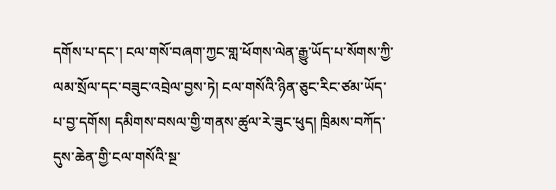དགོས་པ་དང་། ངལ་གསོ་བཞག་ཀྱང་གླ་ཕོགས་ལེན་རྒྱུ་ཡོད་པ་སོགས་ཀྱི་ལམ་སྲོལ་དང་བཟུང་འབྲེལ་བྱས་ཏེ། ངལ་གསོའི་ཉིན་ཅུང་རིང་ཙམ་ཡོད་པ་བྱ་དགོས། དམིགས་བསལ་གྱི་གནས་ཚུལ་རེ་ཟུང་ཕུད། ཁྲིམས་བཀོད་དུས་ཆེན་གྱི་ངལ་གསོའི་སྔ་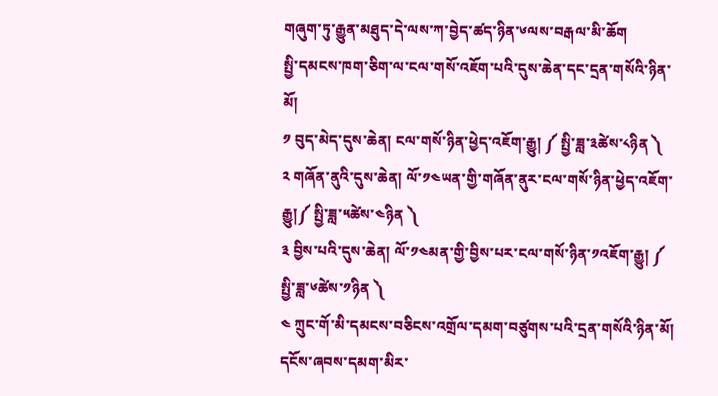གཞུག་ཏུ་རྒྱུན་མཐུད་དེ་ལས་ཀ་བྱེད་ཚད་ཉིན་༦ལས་བརྒལ་མི་ཆོག
སྤྱི་དམངས་ཁག་ཅིག་ལ་ངལ་གསོ་འཇོག་པའི་དུས་ཆེན་དང་དྲན་གསོའི་ཉིན་མོ།
༡ བུད་མེད་དུས་ཆེན། ངལ་གསོ་ཉིན་ཕྱེད་འཇོག་རྒྱུ། ༼ སྤྱི་ཟླ་༣ཚེས་༨ཉིན ༽
༢ གཞོན་ནུའི་དུས་ཆེན། ལོ་༡༤ཡན་གྱི་གཞོན་ནུར་ངལ་གསོ་ཉིན་ཕྱེད་འཇོག་རྒྱུ།༼ སྤྱི་ཟླ་༥ཚེས་༤ཉིན ༽
༣ བྱིས་པའི་དུས་ཆེན། ལོ་༡༤མན་གྱི་བྱིས་པར་ངལ་གསོ་ཉིན་༡འཇོག་རྒྱུ། ༼ སྤྱི་ཟླ་༦ཚེས་༡ཉིན ༽
༤ ཀྲུང་གོ་མི་དམངས་བཅིངས་འགྲོལ་དམག་བཙུགས་པའི་དྲན་གསོའི་ཉིན་མོ། དངོས་ཞབས་དམག་མིར་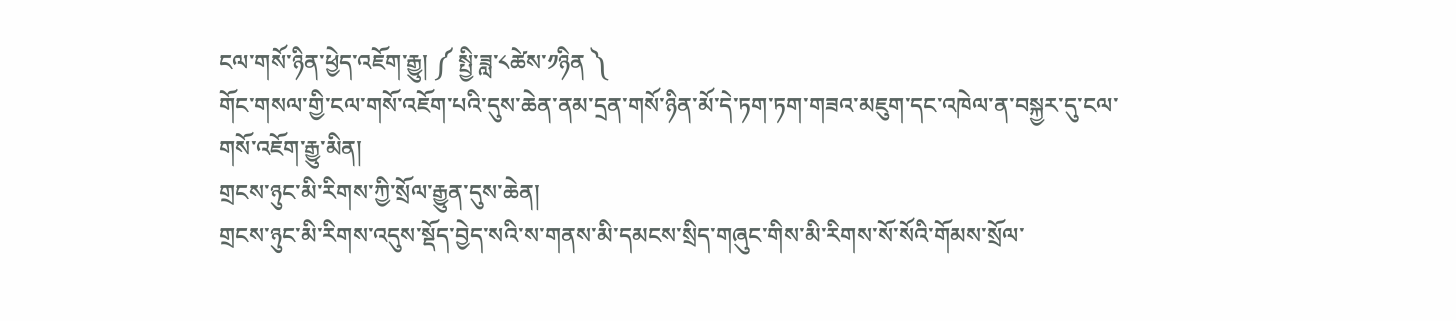ངལ་གསོ་ཉིན་ཕྱེད་འཇོག་རྒྱུ། ༼ སྤྱི་ཟླ་༨ཚེས་༡ཉིན ༽
གོང་གསལ་གྱི་ངལ་གསོ་འཇོག་པའི་དུས་ཆེན་ནམ་དྲན་གསོ་ཉིན་མོ་དེ་ཏག་ཏག་གཟའ་མཇུག་དང་འཁེལ་ན་བསྐྱར་དུ་ངལ་གསོ་འཇོག་རྒྱུ་མིན།
གྲངས་ཉུང་མི་རིགས་ཀྱི་སྲོལ་རྒྱུན་དུས་ཆེན།
གྲངས་ཉུང་མི་རིགས་འདུས་སྡོད་བྱེད་སའི་ས་གནས་མི་དམངས་སྲིད་གཞུང་གིས་མི་རིགས་སོ་སོའི་གོམས་སྲོལ་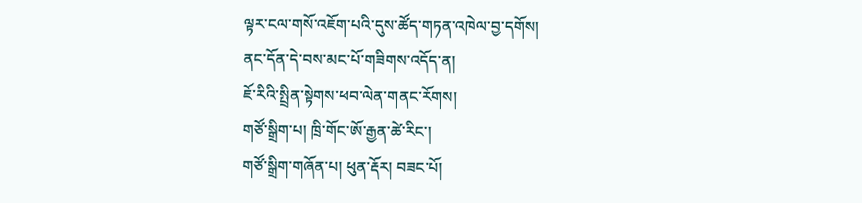ལྟར་ངལ་གསོ་འཇོག་པའི་དུས་ཚོད་གཏན་འཁེལ་བྱ་དགོས།
ནང་དོན་དེ་བས་མང་པོ་གཟིགས་འདོད་ན།
ཇོ་རིའི་སྤྲིན་སྟེགས་ཕབ་ལེན་གནང་རོགས།
གཙོ་སྒྲིག་པ། ཁྲི་གོང་ཨོ་རྒྱན་ཚེ་རིང་།
གཙོ་སྒྲིག་གཞོན་པ། ཕུན་རྡོར། བཟང་པོ།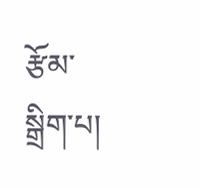རྩོམ་སྒྲིག་པ།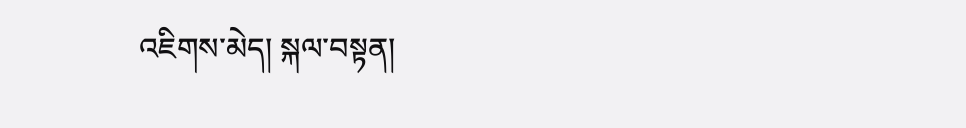འཇིགས་མེད། སྐལ་བསྟན།